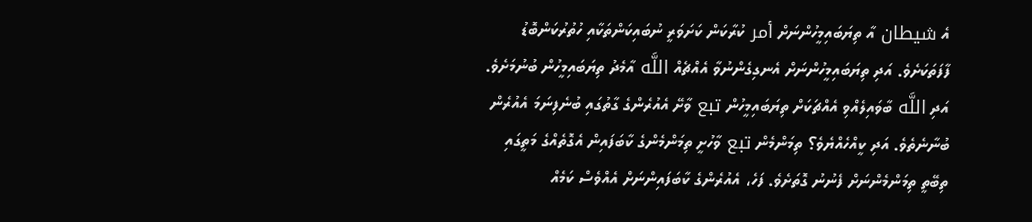އެ شيطان އާ ތިޔަބައިމީހުންނަށް أمر ކުރާކަން ކަށަވަރީ ނުބައިކަންތަކާއި ހުތުރުކަންބޮޑު ފާފަތަކަށެވެ. އަދި ތިޔަބައިމީހުންނަށް އެނގިގެންނުވާ އެއްޗެއް اللَّه އާމެދު ތިޔަބައިމީހުން ބުނުމަށެވެ.
އަދި اللَّه ބާވައިލެއްވި އެއްޗަކަށް ތިޔަބައިމީހުން تبع ވާށޭ އެއުރެންގެ ގާތުގައި ބުނެފިނަމަ އެއުރެން ބުނާނެތެވެ. އަދި ކީއްހެއްޔެވެ؟ ތިމަންމެން تبع ވާހުށީ ތިމަންމެންގެ ކާބަފައިން އެގޮތެއްގެ މަތީގައި ތިބޭތީ ތިމަންމެންނަށް ފެނުނު ގޮތަށެވެ. ފަހެ، އެއުރެންގެ ކާބަފައިންނަށް އެއްވެސް ކަމެއް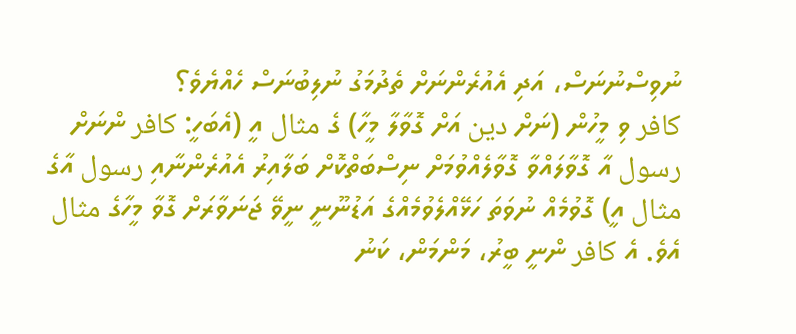ނުވިސްނުނަސް، އަދި އެއުރެންނަށް ތެދުމަގު ނުލިބުނަސް ހެއްޔެވެ؟
كافر ވި މީހުން (ނަށް دين އަށް ގޮވާލާ މީހާ) ގެ مثال އީ (އެބަހީ: كافر ންނަށް رسول އާ ގޮވާލައްވާ ގޮވާލެއްވުމަށް ނިސްބަތްކޮށް ބަލާއިރު އެއުރެންނާއި رسول އާގެ مثال އީ) ގޮވުމެއް ނުވަތަ ހަޅޭއްލެވުމެއްގެ އަޑުނޫނީ ނީވޭ ޖަނަވާރަށް ގޮވާ މީހާގެ مثال އެވެ. އެ كافر ންނީ ބީރު، މަންމަން، ކަނު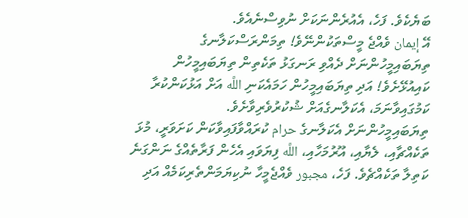ބަޔެކެވެ. ފަހެ، އެއުރެންނަކަށް ނުވިސްނެއެވެ.
އޭ إيمان ވެއްޖެ މީސްތަކުންނޭވެ! ތިމަންރަސްކަލާނގެ ތިޔަބައިމީހުންނަށް ދެއްވި ރަނގަޅު ތަކެތިން ތިޔަބައިމީހުން ކައިއުޅޭށެވެ! އަދި ތިޔަބައިމީހުން ހަމައެކަނި اللَّه އަށް އަޅުކަންކުރާ ކަމުގައިވާނަމަ، އެކަލާނގެއަށް ޝުކުރުވެރިވާށެވެ.
ތިޔަބައިމީހުންނަށް އެކަލާނގެ حرام ކުރައްވާފައިވާކަން ކަށަވަރީ، މުޅަ ތަކެއްޗާއި، ލެޔާއި، އޫރުމަހާއި، اللَّه ފިޔަވައި އެހެން ފަރާތެއްގެ ނަންގަނެ ކަތިލާ ތަކެއްޗެވެ. ފަހެ، مجبور ވެއްޖެމީހާ ނުކިޔަމަންތެރިކަމެއް އަދި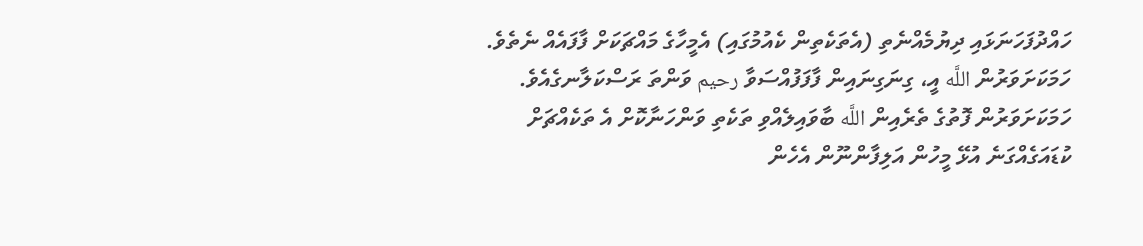ހައްދުފަހަނަޅައި ދިޔުމެއްނެތި (އެތަކެތިން ކެއުމުގައި) އެމީހާގެ މައްޗަކަށް ފާފައެއް ނެތެވެ. ހަމަކަށަވަރުން اللَّه އީ، ގިނަގިނައިން ފާފަފުއްސަވާ رحيم ވަންތަ ރަސްކަލާނގެއެވެ.
ހަމަކަށަވަރުން ފޮތުގެ ތެރެއިން اللَّه ބާވައިލެއްވި ތަކެތި ވަންހަނާކޮށް އެ ތަކެއްޗަށް ކުޑައަގެއްގަނެ އުޅޭ މީހުން އަލިފާންނޫން އެހެން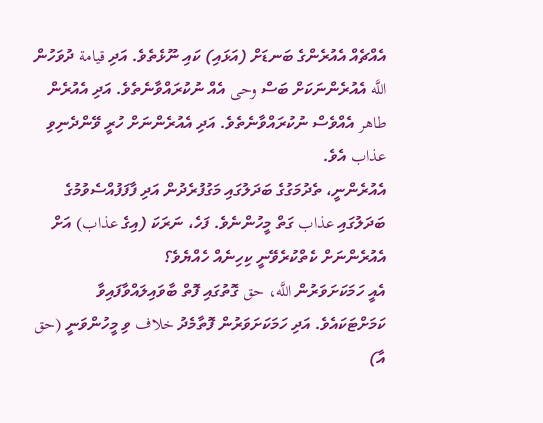އެއްޗެއް އެއުރެންގެ ބަނޑަށް (އަޅައި) ކައި ނޫޅެތެވެ. އަދި قيامة ދުވަހުން اللَّه އެއުރެންނަކަށް ބަސް وحى އެއް ނުކުރައްވާނެތެވެ. އަދި އެއުރެން طاهر އެއްވެސް ނުކުރައްވާނެތެވެ. އަދި އެއުރެންނަށް ހުރީ ވޭންދެނިވި عذاب އެވެ.
އެއުރެންނީ، ތެދުމަގުގެ ބަދަލުގައި މަގުފުރެދުން އަދި ފާފަފުއްސެވުމުގެ ބަދަލުގައި عذاب ގަތް މީހުންނެވެ. ފަހެ، ނަރަކަ (އިގެ عذاب) އަށް އެއުރެންނަށް ކެތްކުރެވޭނީ ކިހިނެއް ހެއްޔެވެ؟
އެއީ ހަމަކަށަވަރުން اللَّه، حق ގޮތުގައި ފޮތް ބާވައިލައްވާފައިވާ ކަމަށްޓަކައެވެ. އަދި ހަމަކަށަވަރުން ފޮތާމެދު خلاف ވި މީހުންވަނީ (حق އާ)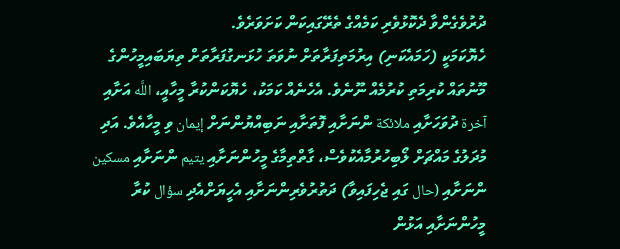ދުރުވެގެންވާ ދެކޮޅުވެރި ކަމެއްގެ ތެރޭގައިކަން ކަށަވަރެވެ.
ހެޔޮކަމަކީ (ހަމައެކަނި) އިރުމަތިފަރާތަށް ނުވަތަ ހުޅަނގުފަރާތަށް ތިޔަބައިމީހުންގެ މޫނުތައް ކުރިމަތި ކުރުމެއް ނޫނެވެ. އެހެނެއް ކަމަކު، ހެޔޮކަންކުރާ މީހާއީ، اللَّه އަށާއި آخرة ދުވަހަށާއި ملائكة ންނަށާއި ފޮތަށާއި ނަބިއްޔުންނަށް إيمان ވި މީހާއެވެ. އަދި މުދަލުގެ މައްޗަށް ލޯބިހުރުމާއެކުވެސް، ގާތްތިމާގެ މީހުންނަށާއި يتيم ންނަށާއި مسكين ންނަށާއި (حال ގައި ޖެހިފައިވާ) ދަތުރުވެރިންނަށާއި އެހީޔަށްއެދި سؤال ކުރާ މީހުންނަށާއި އަޅުން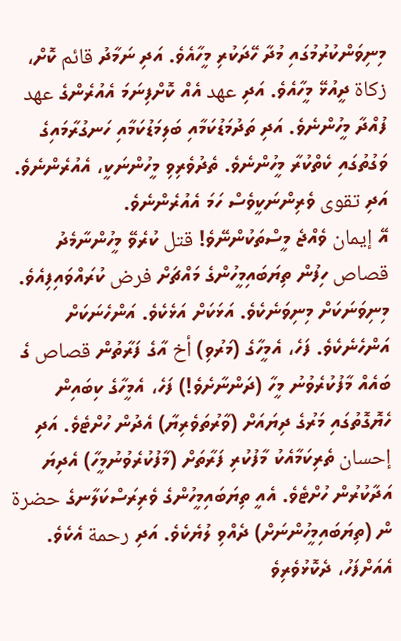މިނިވަންކުރުމުގައި މުދާ ހޭދަކުރި މީހާއެވެ. އަދި ނަމާދު قائم ކޮށް، زكاة ދީއުޅޭ މީހާއެވެ. އަދި عهد އެއް ކޮށްފިނަމަ އެއުރެންގެ عهد ފުއްދާ މީހުންނެވެ. އަދި ތަދުމަޑުކަމާއި ބަލިމަޑުކަމާއި ހަނގުރާމައިގެ ވަގުތުގައި ކެތްކުރާ މީހުންނެވެ. ތެދުވެރިވި މީހުންނަކީ، އެއުރެންނެވެ. އަދި تقوى ވެރިންނަކީވެސް ހަމަ އެއުރެންނެވެ.
އޭ إيمان ވެއްޖެ މީސްތަކުންނޭވެ! قتل ކުރެވޭ މީހުންނާމެދު قصاص ހިފުން ތިޔަބައިމީހުންގެ މައްޗަށް فرض ކުރައްވައިފިއެވެ. މިނިވަނަކަށް މިނިވަނެކެވެ. އަޅަކަށް އަޅެކެވެ. އަންހެނަކަށް އަންހެނެކެވެ. ފަހެ، އެމީހާގެ (މަރުވި) أخ އާގެ ފަރާތުން قصاص ގެ ބައެއް މާފުކުރެވުނު މީހާ (ދަންނާށެވެ!) ފަހެ، އެމީހާގެ ކިބައިން ހެޔޮގޮތުގައި މަރުގެ ދިޔައަށް (ވާރުތަވެރިޔާ) އެދުން ހުށްޓެވެ. އަދި إحسان ތެރިކަމާއެކު މާފުކުރި ފަރާތަށް (މާފުކުރެވުނުމީހާ) އެދިޔަ އަދާކުރުން ހުށްޓެވެ. އެއީ ތިޔަބައިމީހުންގެ ވެރިރަސްކަލާނގެ حضرة ން (ތިޔަބައިމީހުންނަށް) ދެއްވި ލުޔެކެވެ. އަދި رحمة އެކެވެ. އެއަށްފަހު، ދެކޮޅުވެރިވެ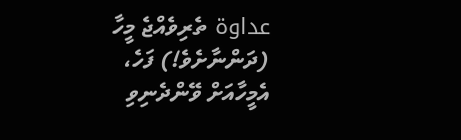عداوة ތެރިވެއްޖެ މީހާ (ދަންނާށެވެ!) ފަހެ، އެމީހާއަށް ވޭންދެނިވި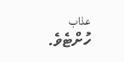عذاب ހުށްޓެވެ.